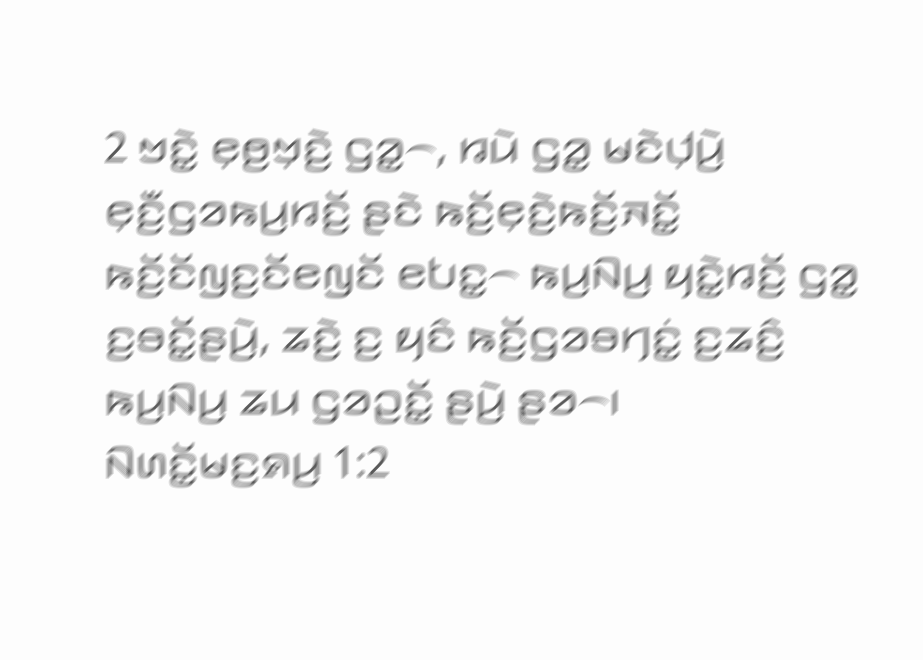2 ꤠꤢꤧ꤭ ꤕ꤫ꤥ꤬ꤠ꤫ꤢꤧ꤬ ꤞꤤ꤭꤮, ꤙꤣꤧ ꤞꤤ꤭ ꤗꤢꤧꤓ꤫ꤣꤧ꤬ ꤕ꤫ꤢꤪ꤬ꤞꤤꤒꤣ꤬ꤙꤢꤩ꤬ ꤔꤢꤧ ꤒꤢꤩ꤬ꤕ꤫ꤢꤧ꤬ꤒꤢꤩ꤬ꤏꤢꤩ꤭ ꤒꤢꤩ꤬ꤢꤩꤜꤢ꤬ꤢꤩꤕꤜꤢꤩ ꤕꤝꤢ꤭꤮ ꤒꤣ꤬ꤡꤣ꤬ ꤟꤢꤧ꤭ꤙꤢꤩ꤬ ꤞꤤ꤭ ꤢ꤬ꤋꤢꤩ꤭ꤔꤣꤧ꤬, ꤘꤢꤧ꤬ ꤢ꤬ ꤟꤢꤨ ꤒꤢꤩ꤬ꤞꤤꤋꤚꤢꤦ꤭ ꤢ꤬ꤘꤢꤨ꤬ ꤒꤣ꤬ꤡꤣ꤬ ꤘꤣ ꤞꤤꤑꤢꤩ꤭ ꤔꤣꤧ꤬ ꤔꤤ꤮꤯
ꤡꤛꤢꤩ꤭ꤗꤢ꤬ꤎꤣ꤬ 1:2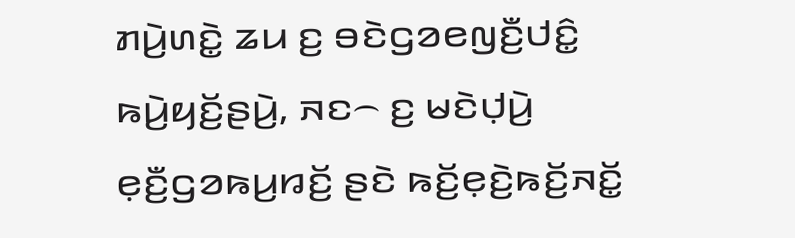ꤊꤣꤧ꤬ꤛꤢꤧ꤭ ꤘꤣ ꤢ꤬ ꤋꤢꤧꤞꤤꤕꤜꤢꤪ꤬ꤓꤢꤨ꤭ ꤒꤣꤧ꤬ꤟꤢꤩ꤬ꤔꤣꤧ꤬, ꤏꤢ꤮ ꤢ꤬ ꤗꤢꤧꤓ꤫ꤣꤧ꤬ ꤕ꤫ꤢꤪ꤬ꤞꤤꤒꤣ꤬ꤙꤢꤩ꤬ ꤔꤢꤧ ꤒꤢꤩ꤬ꤕ꤫ꤢꤧ꤬ꤒꤢꤩ꤬ꤏꤢꤩ꤭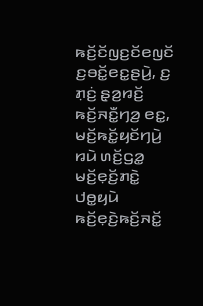ꤒꤢꤩ꤬ꤢꤩꤜꤢ꤬ꤢꤩꤕꤜꤢꤩ ꤢ꤬ꤋꤢꤩ꤭ꤕꤢ꤭ꤔꤣꤧ꤬, ꤢ꤬ ꤊ꤫ꤢꤦ꤬ ꤔ꤫ꤤ꤬ꤙꤢꤩ꤬ ꤒꤢꤩ꤬ꤏꤢꤪ꤭ꤚꤤ꤬ ꤕꤢ꤭, ꤗꤢꤩ꤬ꤒꤢꤩ꤭ꤟꤢꤩꤚꤣꤧ꤬ ꤙꤣꤧ ꤛꤢꤩ꤬ꤞꤤ꤭ ꤗꤢꤩ꤬ꤕ꤫ꤢꤩ꤬ꤊꤢꤧ꤭ ꤓꤥ꤭ꤟꤣꤧ ꤒꤢꤩ꤬ꤕ꤫ꤢꤧ꤬ꤒꤢꤩ꤬ꤏꤢꤩ꤭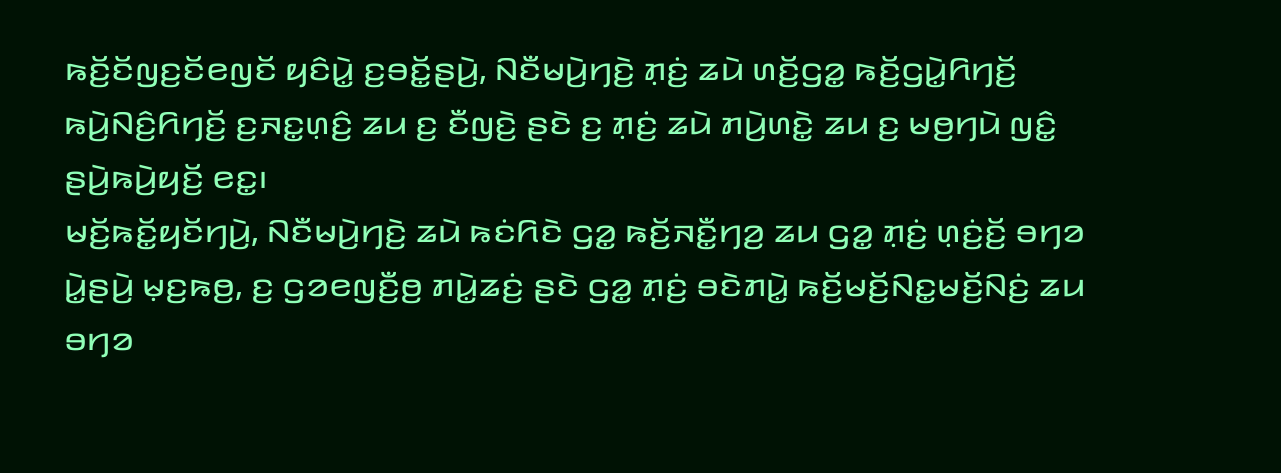ꤒꤢꤩ꤬ꤢꤩꤜꤢ꤬ꤢꤩꤕꤜꤢꤩ ꤟꤢꤨꤣꤧ꤭ ꤢ꤬ꤋꤢꤩ꤭ꤔꤣꤧ꤬, ꤡꤢꤪꤗꤣꤧ꤬ꤚꤢꤧ꤬ ꤊ꤫ꤢꤦ꤬ ꤘꤣꤧ ꤛꤢꤩ꤬ꤞꤤ꤭ ꤒꤢꤩ꤬ꤞꤣꤧ꤭ꤖꤚꤢꤩ꤬ ꤒꤣꤧ꤬ꤡꤢꤨ꤬ꤖꤚꤢꤩ꤬ ꤢ꤬ꤏꤢ꤭ꤛ꤫ꤢꤨ꤬ ꤘꤣ ꤢ꤬ ꤢꤪꤜꤢꤧ꤬ ꤔꤢꤧ ꤢ꤬ ꤊ꤫ꤢꤦ꤬ ꤘꤣꤧ ꤊꤣꤧ꤬ꤛꤢꤧ꤭ ꤘꤣ ꤢ꤬ ꤗꤥ꤬ꤚꤣꤧ ꤜꤢꤨ꤭ ꤔꤣꤧ꤬ꤒꤣꤧ꤬ꤟꤢꤩ꤬ ꤕꤢ꤭꤯
ꤗꤢꤩ꤬ꤒꤢꤩ꤭ꤟꤢꤩꤚꤣꤧ꤬, ꤡꤢꤪꤗꤣꤧ꤬ꤚꤢꤧ꤬ ꤘꤣꤧ ꤒꤢꤦꤖꤢꤧ ꤞꤤ꤭ ꤒꤢꤩ꤬ꤏꤢꤪ꤭ꤚꤤ꤬ ꤘꤣ ꤞꤤ꤭ ꤊ꤫ꤢꤦ꤬ ꤛ꤫ꤢꤦ꤬ꤢꤩ꤬ ꤋꤚꤤ ꤣꤧ꤭ꤔꤣꤧ꤬ ꤗ꤫ꤢ꤬ꤒꤥ꤬, ꤢ꤬ ꤞꤤꤕꤜꤢꤪ꤬ꤥ꤬ ꤊꤣꤧ꤭ꤘꤢꤦ꤬ ꤔꤢꤧ ꤞꤤ꤭ ꤊ꤫ꤢꤦ꤬ ꤋꤢꤧꤊꤣꤧ꤭ ꤒꤢꤩ꤬ꤗꤢꤩ꤬ꤡꤢ꤭ꤗꤢꤩ꤬ꤡꤢꤦ꤬ ꤘꤣ ꤋꤚꤤ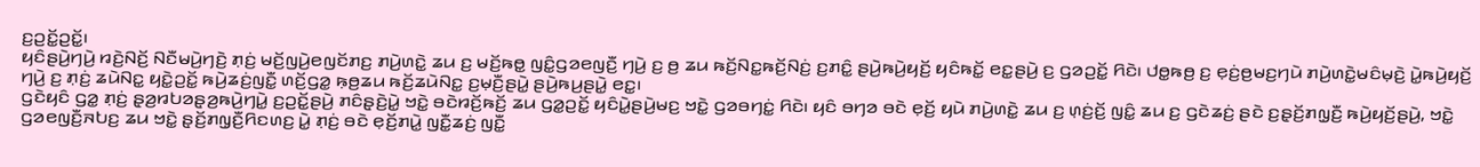ꤢ꤬ꤑꤢꤩ꤭ꤑꤢꤩ꤭꤯
ꤟꤢꤨꤔꤣꤧ꤬ꤚꤣꤧ꤬ ꤙꤢꤧ꤬ꤡꤢꤩ꤬ ꤡꤢꤪꤗꤣꤧ꤬ꤚꤢꤧ꤬ ꤊ꤫ꤢꤦ꤬ ꤗꤢꤩ꤬ꤜꤣꤧ꤬ꤕꤜꤢꤩꤊꤢ꤬ ꤊꤣꤧ꤬ꤛꤢꤧ꤭ ꤘꤣ ꤢ꤬ ꤗꤢꤩ꤬ꤒꤥ꤭ ꤜꤢꤨ꤭ꤞꤤꤕꤜꤢꤪ꤬ ꤚꤣꤧ꤬ ꤢ꤬ ꤥ꤬ ꤘꤣ ꤒꤢꤩ꤬ꤡꤢ꤭ꤒꤢꤩ꤬ꤡꤢꤦ꤬ ꤢ꤬ꤊꤢꤨ꤭ ꤔꤣꤧ꤬ꤒꤣꤧ꤬ꤟꤢꤩ꤬ ꤟꤢꤨꤒꤢꤩ꤭ ꤕꤢ꤭ꤔꤣꤧ꤬ ꤢ꤬ ꤞꤤꤑꤢꤩ꤭ ꤖꤢꤧ꤯ ꤓꤥ꤭ꤒꤥ꤬ ꤢ꤬ ꤕ꤫ꤢꤦ꤬ꤥ꤬ꤗꤢ꤬ꤚꤣꤧ ꤊꤣꤧ꤬ꤛꤢꤧ꤭ꤗꤢꤨꤗ꤫ꤢꤧ꤬ ꤣꤧ꤭ꤒꤣꤧ꤬ꤟꤢꤩ꤬ ꤚꤣꤧ꤬ ꤢ꤬ ꤊ꤫ꤢꤦ꤬ ꤘꤣꤧꤡꤢ꤭ ꤟꤢꤧ꤭ꤑꤢꤩ꤭ ꤒꤣꤧ꤬ꤘꤢꤦ꤬ꤜꤢꤪ꤭ ꤛꤢꤩ꤬ꤞꤤ꤭ ꤒ꤫ꤥ꤬ꤘꤣ ꤒꤢꤩ꤬ꤘꤣꤧꤡꤢ꤭ ꤢ꤬ꤗ꤫ꤢꤪ꤬ꤔꤣꤧ꤭ ꤔꤣꤧ꤬ꤒꤣ꤬ꤔꤣꤧ꤭ ꤕꤢ꤭꤯
ꤞꤢꤧꤟꤢꤨ ꤞꤤ꤭ ꤊ꤫ꤢꤦ꤬ ꤔ꤫ꤤ꤬ꤙꤝꤤꤔ꤫ꤤ꤬ꤒꤣꤧ꤬ꤚꤣꤧ꤭ ꤢ꤬ꤑꤢꤩ꤭ꤔꤣꤧ꤬ ꤊꤢꤨꤔ꤫ꤢꤧ꤬ꤣꤧ꤭ ꤠꤢꤧ꤭ ꤋꤢꤧꤙꤢꤩ꤬ꤒꤢꤩ꤬ ꤘꤣ ꤞꤤ꤭ꤑꤢꤩ꤭ ꤟꤢꤨꤣꤧ꤭ꤔꤣꤧ꤬ꤗꤢ꤬ ꤠꤢꤧ꤭ ꤞꤤꤋꤚꤢꤦ꤭ ꤖꤢꤧ꤯ ꤟꤢꤨ ꤋꤚꤤ ꤋꤢꤧ ꤕ꤫ꤢꤩ꤬ ꤟꤣꤧ ꤊꤣꤧ꤬ꤛꤢꤧ꤭ ꤘꤣ ꤢ꤬ ꤛ꤫ꤢꤦ꤬ꤢꤩ꤬ ꤜꤢꤨ꤭ ꤘꤣ ꤢ꤬ ꤞꤢꤧꤘꤢꤦ꤬ ꤔꤢꤧ ꤢ꤬ꤔ꤫ꤢꤩ꤬ꤊꤜ꤫ꤢꤪ꤬ ꤒꤣꤧ꤬ꤟꤢꤩ꤬ꤔꤣꤧ꤬, ꤠꤢꤧ꤭ ꤞꤤꤕꤜꤢꤪ꤬ꤏꤝꤢ꤬ ꤘꤣ ꤠꤢꤧ꤭ ꤔ꤫ꤢꤩ꤬ꤊꤜ꤫ꤢꤪ꤬ꤖꤢꤛꤢ꤬ ꤣꤧ꤭ ꤊ꤫ꤢꤦ꤬ ꤋꤢꤧ ꤕ꤫ꤢꤩ꤬ꤊꤣꤧ꤭ ꤜꤢꤪ꤭ꤘꤢꤦ꤬ ꤜꤢꤪ꤭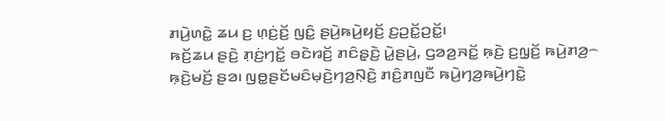ꤊꤣꤧ꤬ꤛꤢꤧ꤭ ꤘꤣ ꤢ꤬ ꤛ꤫ꤢꤦ꤬ꤢꤩ꤬ ꤜꤢꤨ꤭ ꤔꤣꤧ꤬ꤒꤣꤧ꤬ꤟꤢꤩ꤬ ꤢ꤬ꤑꤢꤩ꤭ꤑꤢꤩ꤭꤯
ꤒꤢꤩ꤬ꤘꤣ ꤔꤢꤧ꤬ ꤊ꤫ꤢꤦ꤬ꤚꤢꤩ꤭ ꤋꤢꤧꤙꤢꤩ꤬ ꤊꤢꤨꤔ꤫ꤢꤧ꤬ ꤣꤧ꤭ꤔꤣꤧ꤬, ꤞꤤꤤ꤬ꤏꤢꤩ꤭ ꤒ꤫ꤢꤧ꤬ ꤢ꤬ꤜ꤫ꤢꤩ꤬ ꤒꤣꤧ꤬ꤊꤤ꤬꤮ ꤒ꤫ꤢꤧ꤬ꤗꤢꤩ꤬ ꤔꤤ꤯ ꤜꤥ꤭ꤔꤢꤩꤗꤢꤨꤗ꤫ꤢꤧ꤬ꤚꤤ꤬ꤡ꤫ꤢꤧ꤬ ꤊꤢꤨ꤬ꤊꤜꤢꤪ ꤒꤣꤧ꤬ꤚꤤ꤬ꤒꤣꤧ꤬ꤚꤢꤧ꤭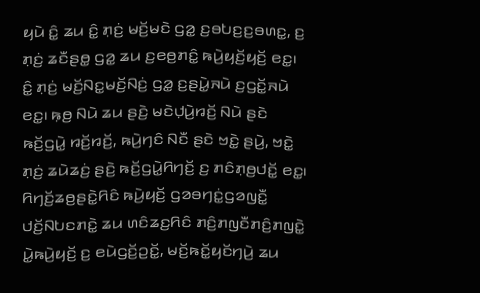ꤟꤣꤧ ꤢꤨ꤭ ꤘꤣ ꤢꤨ꤭ ꤊ꤫ꤢꤦ꤬ ꤗꤢꤩ꤬ꤗꤢꤧ ꤞꤤ꤭ ꤢ꤬ꤋꤝꤢ꤬ꤢ꤬ꤋꤛꤢ꤭, ꤢ꤬ ꤊ꤫ꤢꤦ꤬ ꤘꤢꤪꤔꤥ꤭ ꤞꤤ꤭ ꤘꤣ ꤢ꤬ꤕꤥ꤬ꤊꤢꤨ꤭ ꤒꤣꤧ꤬ꤟꤢꤩ꤬ꤟꤢꤩ꤬ ꤕꤢ꤭꤯ ꤢꤨ꤭ ꤊ꤫ꤢꤦ꤬ ꤗꤢꤩ꤬ꤡꤢ꤭ꤗꤢꤩ꤬ꤡꤢꤦ꤬ ꤞꤤ꤭ ꤢ꤬ꤔꤣꤧ꤭ꤏꤣꤧ ꤢ꤬ꤞꤢꤩ꤭ꤏꤣꤧ ꤕꤢ꤭꤯ ꤒ꤫ꤥ꤬ ꤡꤣꤧ ꤘꤣ ꤔꤢꤧ꤬ ꤗꤢꤧꤓ꤫ꤣꤧ꤬ꤙꤢꤩ꤬ ꤡꤣꤧ ꤔꤢꤧ ꤒꤢꤩ꤬ꤞꤣꤧ꤭ ꤙꤢꤩ꤬ꤙꤢꤩ꤬, ꤒꤣꤧ꤬ꤚꤢꤨ ꤡꤢꤪ ꤔꤢꤧ ꤠꤢꤧ꤭ ꤔꤣꤧ꤬, ꤠꤢꤧ꤭ ꤊ꤫ꤢꤦ꤬ ꤘꤣꤧꤘꤢꤦ꤬ ꤔꤢꤧ꤬ ꤒꤢꤩ꤬ꤞꤣꤧ꤭ꤖꤚꤢꤩ꤬ ꤢ꤬ ꤊꤢꤨꤊ꤫ꤥ꤬ꤓꤢꤩ꤭ ꤕꤢ꤭꤯
ꤖꤚꤢꤩ꤬ꤘꤥ꤬ꤔꤢꤧ꤭ꤖꤢꤨ ꤒꤣꤧ꤬ꤟꤢꤩ꤬ ꤞꤤꤋꤚꤢꤦ꤭ꤞꤤꤜꤢꤪ꤭ ꤓꤢꤩ꤬ꤡꤝꤢꤊꤢꤧ꤭ ꤘꤣ ꤛꤢꤨꤘꤢ꤬ꤖꤢꤨ ꤊꤢꤨ꤬ꤊꤜꤢꤪꤊꤢꤨ꤬ꤊꤜꤢꤧ꤭ ꤣꤧ꤭ꤒꤣꤧ꤬ꤟꤢꤩ꤬ ꤢ꤬ ꤕꤣꤧꤞꤢꤩ꤬ꤑꤢꤩ꤭, ꤗꤢꤩ꤬ꤒꤢꤩ꤭ꤟꤢꤩꤚꤣꤧ꤬ ꤘꤣ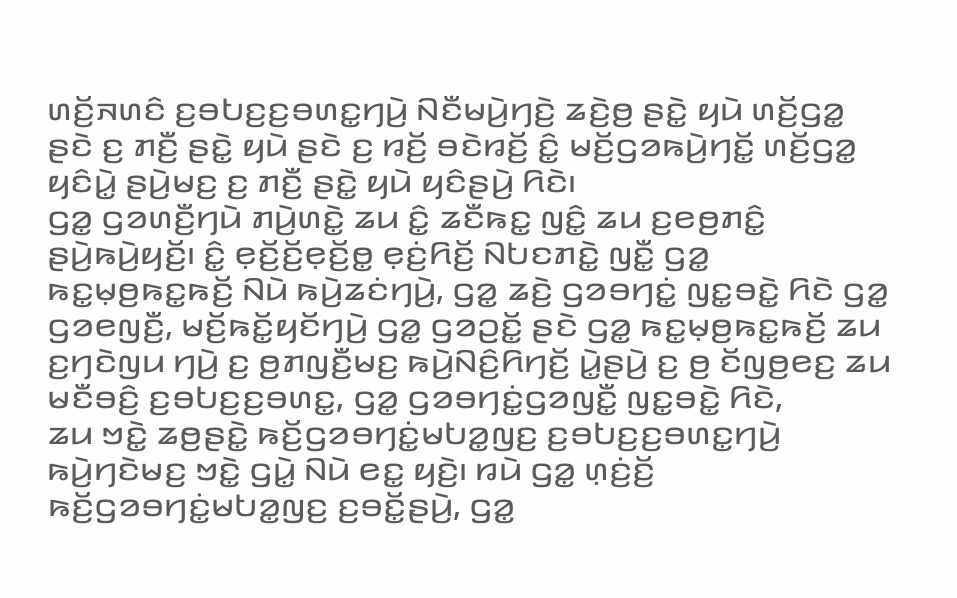ꤛꤢꤩ꤬ꤏꤛꤢꤨ ꤢ꤬ꤋꤝꤢ꤬ꤢ꤬ꤋꤛꤢ꤭ꤚꤣꤧ꤬ ꤡꤢꤪꤗꤣꤧ꤬ꤚꤢꤧ꤬ ꤘꤢꤧ꤬ꤥ꤬ ꤔꤢꤧ꤭ ꤟꤣꤧ ꤛꤢꤩ꤬ꤞꤤ꤭ ꤔꤢꤧ ꤢ꤬ ꤊꤢꤪ꤬ ꤔꤢꤧ꤭ ꤟꤣꤧ ꤔꤢꤧ ꤢ꤬ ꤙꤢꤩ꤬ ꤋꤢꤧꤙꤢꤩ꤬ ꤢꤨ꤭ ꤗꤢꤩ꤬ꤞꤤꤒꤣꤧ꤬ꤚꤢꤩ꤭ ꤛꤢꤩ꤬ꤞꤤ꤭ ꤟꤢꤨꤣꤧ꤭ ꤔꤣꤧ꤬ꤗꤢ꤬ ꤢ꤬ ꤊꤢꤪ꤬ ꤔꤢꤧ꤭ ꤟꤣꤧ ꤟꤢꤨꤔꤣꤧ꤬ ꤖꤢꤧ꤯
ꤞꤤ꤭ ꤞꤤꤛꤢꤪ꤬ꤚꤣꤧ ꤊꤣꤧ꤬ꤛꤢꤧ꤭ ꤘꤣ ꤢꤨ꤭ ꤘꤢꤪꤒꤢ꤭ ꤜꤢꤨ꤭ ꤘꤣ ꤢ꤬ꤕꤥ꤬ꤊꤢꤨ꤭ ꤔꤣꤧ꤬ꤒꤣꤧ꤬ꤟꤢꤩ꤬꤯ ꤢꤨ꤭ ꤕ꤫ꤢꤩ꤬ꤢꤩ꤬ꤕ꤫ꤢꤩ꤬ꤥ꤭ ꤕ꤫ꤢꤦ꤬ꤖꤢꤩ꤬ ꤡꤝꤢꤊꤢꤧ꤭ ꤜꤢꤪ꤭ ꤞꤤ꤭ ꤒꤢ꤭ꤗ꤫ꤥ꤬ꤒꤢ꤭ꤒꤢꤩ꤬ ꤡꤣꤧ ꤒꤣꤧ꤬ꤘꤢꤦꤚꤣꤧ꤬, ꤞꤤ꤭ ꤘꤢꤧ꤬ ꤞꤤꤋꤚꤢꤦ꤭ ꤜꤢ꤭ꤋꤢꤧ꤭ ꤖꤢꤧ ꤞꤤ꤭ ꤞꤤꤕꤜꤢꤪ꤬, ꤗꤢꤩ꤬ꤒꤢꤩ꤭ꤟꤢꤩꤚꤣꤧ꤬ ꤞꤤ꤭ ꤞꤤꤑꤢꤩ꤭ ꤔꤢꤧ ꤞꤤ꤭ ꤒꤢ꤭ꤗ꤫ꤥ꤬ꤒꤢ꤭ꤒꤢꤩ꤬ ꤘꤣ ꤢ꤬ꤚꤢꤧꤜꤣ ꤚꤣꤧ꤬ ꤢ꤬ ꤥ꤬ꤊꤜꤢꤪ꤬ꤗꤢ꤬ ꤒꤣꤧ꤬ꤡꤢꤨ꤬ꤖꤚꤢꤩ꤬ ꤣꤧ꤭ꤔꤣꤧ꤬ ꤢ꤬ ꤥ꤬ ꤢꤩꤜꤥ꤬ꤕꤢ꤬ ꤘꤣ ꤗꤢꤪꤋꤢꤨ꤬ ꤢ꤬ꤋꤝꤢ꤬ꤢ꤬ꤋꤛꤢ꤭, ꤞꤤ꤭ ꤞꤤꤋꤚꤢꤦ꤭ꤞꤤꤜꤢꤪ꤭ ꤜꤢ꤭ꤋꤢꤧ꤭ ꤖꤢꤧ,
ꤘꤣ ꤠꤢꤧ꤭ ꤘꤥ꤬ꤔꤢꤧ꤭ ꤒꤢꤩ꤬ꤞꤤꤋꤚꤢꤦ꤭ꤗꤝꤤ꤭ꤜꤢ꤬ ꤢ꤬ꤋꤝꤢ꤬ꤢ꤬ꤋꤛꤢ꤭ꤚꤣꤧ꤬ ꤒꤣꤧ꤬ꤚꤢꤧꤗꤢ꤬ ꤠꤢꤧ꤭ ꤞꤣꤧ꤭ ꤡꤣꤧ ꤕꤢ꤭ ꤟꤢꤧ꤬꤯ ꤙꤣꤧ ꤞꤤ꤭ ꤛ꤫ꤢꤦ꤬ꤢꤩ꤬ ꤒꤢꤩ꤬ꤞꤤꤋꤚꤢꤦ꤭ꤗꤝꤤ꤭ꤜꤢ꤬ ꤢ꤬ꤋꤢꤩ꤭ꤔꤣꤧ꤬, ꤞꤤ꤭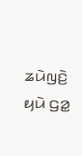ꤘꤣꤧꤜꤢꤧ꤬ ꤟꤣꤧ ꤞꤤ꤭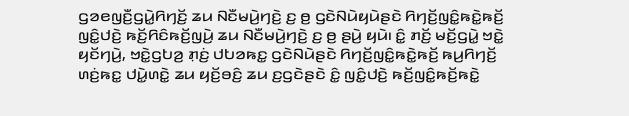ꤞꤤꤕꤜꤢꤪ꤬ꤞꤣꤧ꤭ꤖꤚꤢꤩ꤬ ꤘꤣ ꤡꤢꤪꤗꤣꤧ꤬ꤚꤢꤧ꤬ ꤢ꤬ ꤥ꤬ ꤞꤢꤧꤡꤣꤧꤟꤣꤧꤔꤢꤧ ꤖꤚꤢꤩ꤬ꤜꤢꤨ꤭ꤒꤢꤧ꤭ꤒꤢꤩ꤬ ꤜꤢꤨ꤭ꤓꤢꤧ꤬ ꤒꤢꤩ꤬ꤖꤢꤨꤒꤢꤩ꤬ꤜꤣꤧ꤬ ꤘꤣ ꤡꤢꤪꤗꤣꤧ꤬ꤚꤢꤧ꤬ ꤢ꤬ ꤥ꤬ ꤔꤣꤧ꤬ ꤟꤣꤧ꤯ ꤢꤨ꤭ ꤊꤢꤩ꤬ ꤗꤢꤩ꤬ꤞꤣꤧ꤭ ꤠꤢꤧ꤭ ꤟꤢꤩꤚꤣꤧ꤬, ꤠꤢꤧ꤭ꤞꤝꤤ꤬ ꤊ꤫ꤢꤦ꤬ ꤓꤝꤤꤒꤢ꤭ ꤞꤢꤧꤡꤣꤧꤔꤢꤧ ꤖꤚꤢꤩ꤬ꤜꤢꤨ꤭ꤒꤢꤧ꤭ꤒꤢꤩ꤬ ꤒꤣ꤬ꤖꤚꤢꤩ꤬ ꤛꤢꤦ꤬ꤒꤢ꤭ ꤓꤣꤧ꤭ꤛꤢꤧ꤭ ꤘꤣ ꤟꤢꤩ꤬ꤋꤢꤨ꤬ ꤘꤣ ꤢ꤬ꤞꤢꤧꤔꤢꤧ ꤢꤨ꤭ ꤜꤢꤨ꤭ꤓꤢꤧ꤬ ꤒꤢꤩ꤬ꤜꤢꤨ꤭ꤒꤢꤩ꤬ꤒꤢꤧ꤭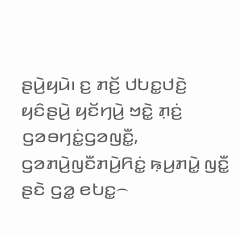ꤔꤣꤧ꤬ꤟꤣꤧ꤯ ꤢ꤬ ꤊꤢꤩ꤬ ꤓꤝꤢ꤭ꤓꤢꤧ꤬ ꤟꤢꤨꤔꤣꤧ꤬ ꤟꤢꤩꤚꤣꤧ꤬ ꤠꤢꤧ꤭ ꤊ꤫ꤢꤦ꤬ ꤞꤤꤋꤚꤢꤦ꤭ꤞꤤꤜꤢꤪ꤭, ꤞꤤꤊꤣꤧ꤬ꤜꤢꤪꤊꤣꤧ꤬ꤖꤢꤦ꤭ ꤒ꤫ꤣ꤬ꤊꤣꤧ꤭ ꤜꤢꤪ꤭ ꤔꤢꤧ ꤞꤤ꤭ ꤕꤝꤢ꤭꤮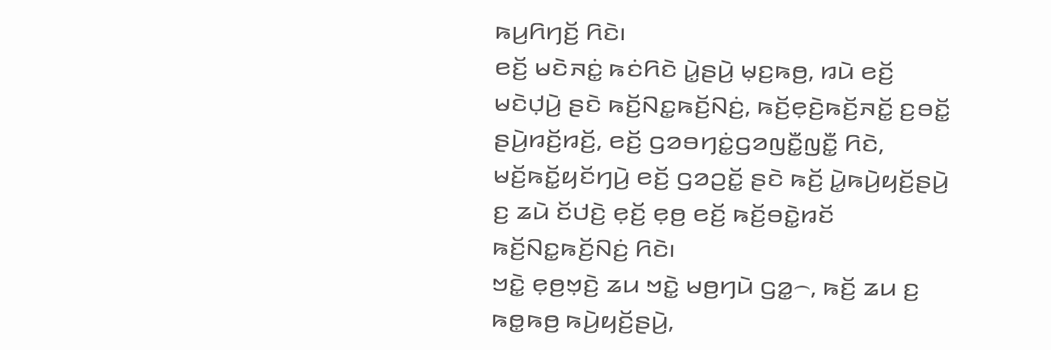ꤒꤣ꤬ꤖꤚꤢꤩ꤬ ꤖꤢꤧ꤯
ꤕꤢꤩ꤬ ꤗꤢꤧꤏꤢꤦ꤭ ꤒꤢꤦꤖꤢꤧ ꤣꤧ꤭ꤔꤣꤧ꤬ ꤗ꤫ꤢ꤬ꤒꤥ꤬, ꤙꤣꤧ ꤕꤢꤩ꤬ ꤗꤢꤧꤓ꤫ꤣꤧ꤬ ꤔꤢꤧ ꤒꤢꤩ꤬ꤡꤢ꤭ꤒꤢꤩ꤬ꤡꤢꤦ꤬, ꤒꤢꤩ꤬ꤕ꤫ꤢꤧ꤬ꤒꤢꤩ꤬ꤏꤢꤩ꤭ ꤢ꤬ꤋꤢꤩ꤭ ꤔꤣꤧ꤬ꤙꤢꤩ꤬ꤙꤢꤩ꤬, ꤕꤢꤩ꤬ ꤞꤤꤋꤚꤢꤦ꤭ꤞꤤꤜꤢꤪ꤭ꤜꤢꤪ꤭ ꤖꤢꤧ, ꤗꤢꤩ꤬ꤒꤢꤩ꤭ꤟꤢꤩꤚꤣꤧ꤬ ꤕꤢꤩ꤬ ꤞꤤꤑꤢꤩ꤭ ꤔꤢꤧ ꤒꤢꤩ꤬ ꤣꤧ꤭ꤒꤣꤧ꤬ꤟꤢꤩ꤬ꤔꤣꤧ꤬ ꤢ꤬ ꤘꤣꤧ ꤢꤩꤓꤢꤧ꤬ ꤕ꤫ꤢꤩ꤬ ꤕ꤫ꤥ꤬ ꤕꤢꤩ꤬ ꤒꤢꤩ꤬ꤋꤢꤧ꤭ꤙꤢꤩ ꤒꤢꤩ꤬ꤡꤢ꤭ꤒꤢꤩ꤬ꤡꤢꤦ꤬ ꤖꤢꤧ꤯
ꤠꤢꤧ꤭ ꤕ꤫ꤥ꤬ꤠ꤫ꤢꤧ꤬ ꤘꤣ ꤠꤢꤧ꤭ ꤗꤥ꤬ꤚꤣꤧ ꤞꤤ꤭꤮, ꤒꤢꤩ꤬ ꤘꤣ ꤢ꤬ ꤒꤥ꤭ꤒꤥ꤬ ꤒꤣꤧ꤬ꤟꤢꤩ꤬ꤔꤣꤧ꤬,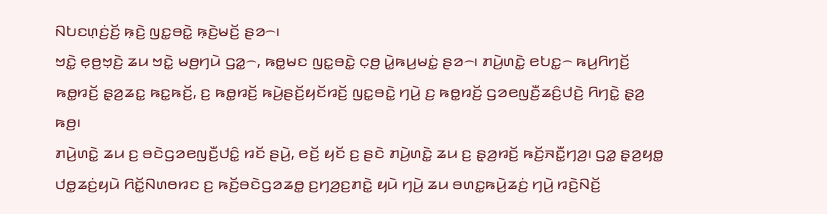ꤡꤝꤢꤛ꤫ꤢꤦ꤬ꤢꤩ꤬ ꤒ꤫ꤢꤧ꤬ ꤜꤢ꤭ꤋꤢꤧ꤭ ꤒ꤫ꤢꤧ꤬ꤗꤢꤩ꤬ ꤔꤤ꤮꤯
ꤠꤢꤧ꤭ ꤕ꤫ꤥ꤬ꤠ꤫ꤢꤧ꤬ ꤘꤣ ꤠꤢꤧ꤭ ꤗꤥ꤬ꤚꤣꤧ ꤞꤤ꤭꤮, ꤒꤥ꤭ꤗꤢ ꤜꤢ꤭ꤋꤢꤧ꤭ ꤍ꤫ꤥ꤬ ꤣꤧ꤭ꤒꤣ꤬ꤗꤢꤦ꤭ ꤔꤤ꤮꤯ ꤊꤣꤧ꤬ꤛꤢꤧ꤭ ꤕꤝꤢ꤭꤮ ꤒꤣ꤬ꤖꤚꤢꤩ꤬ ꤒꤥ꤭ꤙꤢꤩ꤬ ꤔ꤫ꤤ꤬ꤘꤢ꤭ ꤒꤢ꤭ꤒꤢꤩ꤬, ꤢ꤬ ꤒꤥ꤭ꤙꤢꤩ꤬ ꤒꤣꤧ꤬ꤔꤢꤩ꤬ꤟꤢꤩꤙꤢꤩ꤬ ꤜꤢ꤭ꤋꤢꤧ꤭ ꤚꤣꤧ꤬ ꤢ꤬ ꤒꤥ꤭ꤙꤢꤩ꤬ ꤞꤤꤕꤜꤢꤪ꤬ꤘꤢꤨ꤬ꤓꤢꤧ꤬ ꤖꤚꤢꤧ꤭ ꤔ꤫ꤤ꤬ ꤒꤥ꤬꤯
ꤊꤣꤧ꤬ꤛꤢꤧ꤭ ꤘꤣ ꤢ꤬ ꤋꤢꤧꤞꤤꤕꤜꤢꤪ꤬ꤓꤢꤨ꤭ ꤙꤢꤩ ꤔꤣꤧ꤬, ꤕꤢꤩ꤬ ꤟꤢꤩ ꤢ꤬ ꤔꤢꤧ ꤊꤣꤧ꤬ꤛꤢꤧ꤭ ꤘꤣ ꤢ꤬ ꤔ꤫ꤤ꤬ꤙꤢꤩ꤬ ꤒꤢꤩ꤬ꤏꤢꤪ꤭ꤚꤤ꤬꤯ ꤞꤤ꤭ ꤔ꤫ꤤ꤬ꤟꤥ꤭ ꤓꤥ꤭ꤘꤢꤦ꤬ꤟꤣꤧ ꤖꤢꤩ꤭ꤡꤛꤥꤙꤢ ꤢ꤬ ꤒꤢꤩ꤬ꤋꤢꤧꤞꤤꤘꤥ꤭ ꤢ꤬ꤚꤤ꤬ꤢ꤬ꤊꤢꤧ꤭ ꤟꤣꤧ ꤚꤣꤧ꤬ ꤘꤣ ꤋꤛꤢ꤭ꤒꤣꤧ꤬ꤘꤢꤦ꤬ ꤚꤣꤧ꤬ ꤙꤢꤧ꤬ꤡꤢꤩ꤬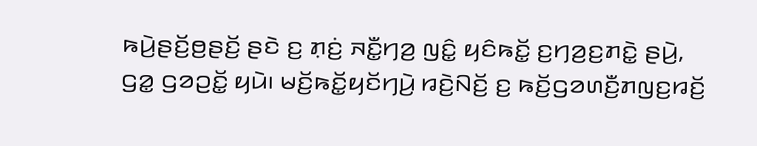ꤒꤣꤧ꤬ꤔꤢꤩ꤬ꤥ꤬ꤔꤢꤩ꤬ ꤔꤢꤧ ꤢ꤬ ꤊ꤫ꤢꤦ꤬ ꤏꤢꤪ꤭ꤚꤤ꤬ ꤜꤢꤨ꤭ ꤟꤢꤨꤒꤢꤩ꤭ ꤢ꤬ꤚꤤ꤬ꤢ꤬ꤊꤢꤧ꤭ ꤔꤣꤧ꤬, ꤞꤤ꤭ ꤞꤤꤑꤢꤩ꤭ ꤟꤣꤧ꤯ ꤗꤢꤩ꤬ꤒꤢꤩ꤭ꤟꤢꤩꤚꤣꤧ꤬ ꤙꤢꤧ꤬ꤡꤢꤩ꤬ ꤢ꤬ ꤒꤢꤩ꤬ꤞꤤꤛꤢꤪ꤬ꤊꤜꤢ꤬ꤙꤢꤩ꤬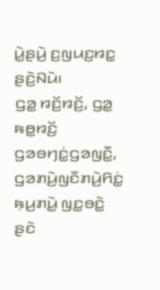ꤣꤧ꤭ꤔꤣꤧ꤬ ꤢ꤬ꤜꤣꤢ꤬ꤙꤢ꤭ ꤔꤢꤧ꤬ꤡꤣꤧ꤯
ꤞꤤ꤭ ꤙꤢꤩ꤬ꤙꤢꤩ꤬, ꤞꤤ꤭ ꤒꤥ꤭ꤙꤢꤩ꤬ ꤞꤤꤋꤚꤢꤦ꤭ꤞꤤꤜꤢꤪ꤭, ꤞꤤꤊꤣꤧ꤬ꤜꤢꤪꤊꤣꤧ꤬ꤖꤢꤦ꤭ ꤒ꤫ꤣ꤬ꤊꤣꤧ꤭ ꤜꤢ꤭ꤋꤢꤧ꤭ ꤔꤢꤧ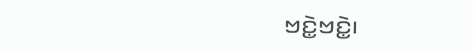ꤠꤢꤧ꤭ꤠꤢꤧ꤭꤯